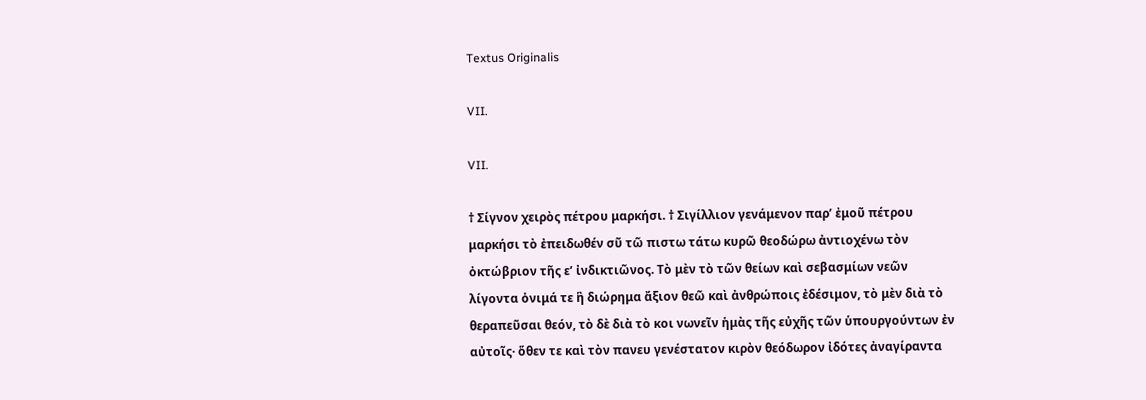Textus Originalis

VII.

VII.

† Σίγνον χειρὸς πέτρου μαρκήσι. † Σιγίλλιον γενάμενον παρʼ ἐμοῦ πέτρου μαρκήσι τὸ ἐπειδωθέν σῦ τῶ πιστω τάτω κυρῶ θεοδώρω ἀντιοχένω τὸν ὀκτώβριον τῆς εʹ ἰνδικτιῶνος. Τὸ μὲν τὸ τῶν θείων καὶ σεβασμίων νεῶν λίγοντα ὀνιμά τε ἣ διώρημα ἄξιον θεῶ καὶ ἀνθρώποις ἐδέσιμον, τὸ μὲν διὰ τὸ θεραπεῦσαι θεόν, τὸ δὲ διὰ τὸ κοι νωνεῖν ἡμὰς τῆς εὐχῆς τῶν ὑπουργούντων ἐν αὐτοῖς· ὅθεν τε καὶ τὸν πανευ γενέστατον κιρὸν θεόδωρον ἰδότες ἀναγίραντα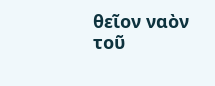θεῖον ναὸν τοῦ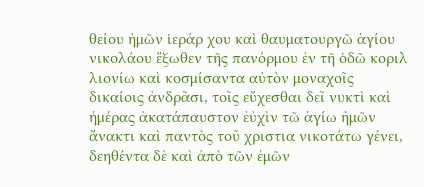θείου ἡμῶν ἱεράρ χου καὶ θαυματουργῶ ἁγίου νικολάου ἔξωθεν τῆς πανόρμου ἐν τῆ ὁδῶ κοριλ λιονίω καὶ κοσμίσαντα αὐτὸν μοναχοῖς δικαίοις ἀνδρᾶσι, τοῖς εὔχεσθαι δεῖ νυκτὶ καὶ ἡμέρας ἀκατάπαυστον ἐὐχὶν τῶ ἁγίω ἡμῶν ἄνακτι καὶ παντὸς τοῦ χριστια νικοτάτω γένει, δεηθέντα δὲ καὶ ἀπὸ τῶν ἐμῶν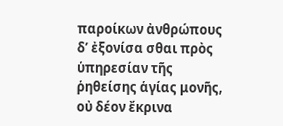παροίκων ἀνθρώπους δʹ ἐξονίσα σθαι πρὸς ὑπηρεσίαν τῆς ῥηθείσης ἁγίας μονῆς, οὐ δέον ἔκρινα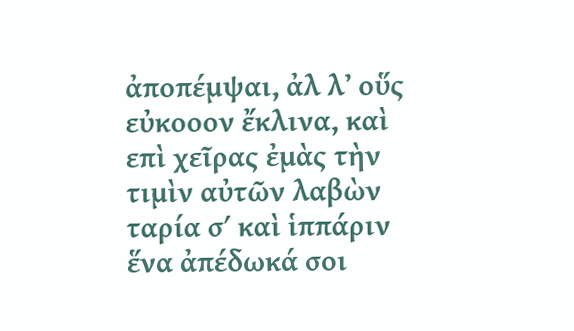ἀποπέμψαι, ἀλ λʼ οὕς εὐκοοον ἔκλινα, καὶ επὶ χεῖρας ἐμὰς τὴν τιμὶν αὐτῶν λαβὼν ταρία σʹ καὶ ἱππάριν ἕνα ἀπέδωκά σοι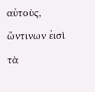αὐτοὺς, ὤντινων ἐισὶ τὰ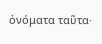ὀνόματα ταῦτα·